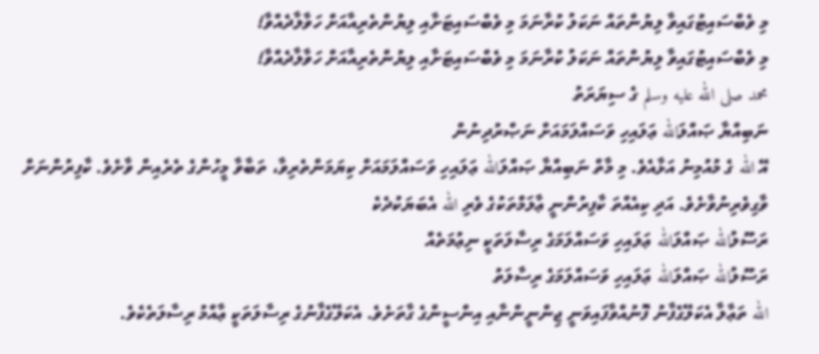މި ވެބްސައިޓުގައިވާ ލިޔުންތައް ނަކަލު ކުރާނަމަ މި ވެބްސައިޓަށާއި ލިޔުންތެރިއާއަށް ހަވާލާދެއްވާ!
މި ވެބްސައިޓުގައިވާ ލިޔުންތައް ނަކަލު ކުރާނަމަ މި ވެބްސައިޓަށާއި ލިޔުންތެރިއާއަށް ހަވާލާދެއްވާ!
محمد صلى الله عليه وسلم ގެ ސިޔަރަތު
ނަބިއްޔާ ޞައްލަالله ޢަލައިހި ވަސައްލަމައަށް ނަޞްރުދިނުން
އޭ الله ގެ މުއުމިނު އަޅާއެވެ. މި މާތް ނަބިއްޔާ ޞައްލަالله ޢަލައިހި ވަސައްލަމައަށް ކިޔަމަންތެރިވާ، ތަބާވާ މީހުންގެ ތެރެއިން ވާށެވެ. ކާފިރުންނަށް ވާގިވެރިނުވާށެވެ. އަދި ކިއެއްތަ ކާފިރުންނީ ޢާލަމްތަކުގެ ވެރި الله އެބަޔަކުދެކެ
ރަސޫލުالله ޞައްލަالله ޢަލައިހި ވަސައްލަމަގެ ރިސާލަތަކީ ނިޢުމަތެއް
ރަސޫލުالله ޞައްލަالله ޢަލައިހި ވަސައްލަމަގެ ރިސާލަތު
الله ތަޢާލާ އެކަލޭގެފާނު ފޮނުއްވާފައިވަނީ ޖިންނީންނާއި އިންސީންގެ ގާތަށެވެ. އެކަލޭގެފާނުގެ ރިސާލަތަކީ ޢާއްމު ރިސާލަތެކެވެ.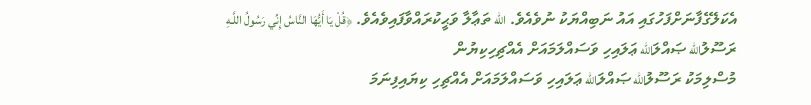އެކަލޭގެފާނަށްފަހުގައި އައު ނަބިއްޔަކު ނުވެއެވެ. الله ތަޢާލާ ވަޙީކުރައްވާފައިވެއެވެ. ﴿قُلْ يَا أَيُّهَا النَّاسُ إِنِّي رَسُولُ اللَّـهِ
ރަސޫލުالله ޞައްލަالله ޢަލައިހި ވަސައްލަމައަށް އެއްޗިހިކިޔުން
މުސްލިމަކު ރަސޫލުالله ޞައްލަالله ޢަލައިހި ވަސައްލަމައަށް އެއްޗިހި ކިޔައިފިނަމަ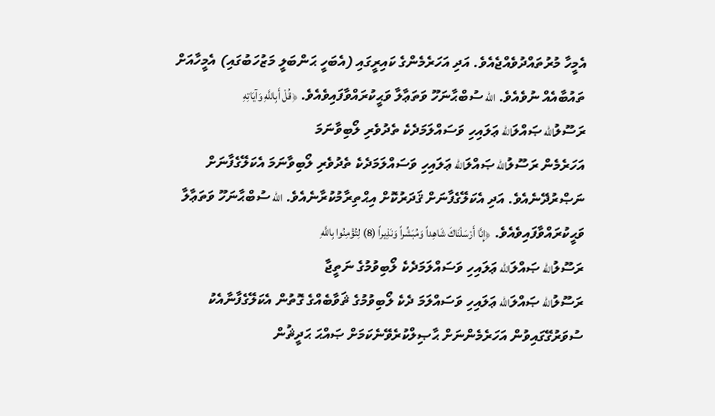އެމީހާ މުރުތައްދުވެއްޖެއެވެ. އަދި އަހަރެމެންގެ ކައިރީގައި (އެބަހީ ޙަންބަލީ މަޒުހަބުގައި) އެމީހާއަށް ތައުބާއެއް ނުވެއެވެ. الله ސުބްޙާނަހޫ ވަތަޢާލާ ވަޙީކުރައްވާފައިވެއެވެ. ﴿قُلْ أَبِاللَّهِ وَآيَاتِهِ
ރަސޫލުالله ޞައްލަالله ޢަލައިހި ވަސައްލަމަދެކެ ތެދުވެރި ލޯބިވާނަމަ
އަހަރެމެން ރަސޫލުالله ޞައްލަالله ޢަލައިހި ވަސައްލަމަދެކެ ތެދުވެރި ލޯބިވާނަމަ އެކަލޭގެފާނަށް ނަޞްރުދޭނެއެވެ. އަދި އެކަލޭގެފާނަށް ޤަދަރުކޮށް އިޙްތިރާމުކުރާނެއެވެ. الله ސުބްޙާނަހޫ ވަތަޢާލާ ވަޙީކުރައްވާފައިވެއެވެ. ﴿إِنَّا أَرْسَلْنَاكَ شَاهِداً وَمُبَشِّراً وَنَذِيراً (8) لِتُؤْمِنُوا بِاللَّهِ
ރަސޫލުالله ޞައްލަالله ޢަލައިހި ވަސައްލަމަދެކެ ލޯބިވުމުގެ ނަތީޖާ
ރަސޫލުالله ޞައްލަالله ޢަލައިހި ވަސައްލަމަ ދެކެ ލޯބިވުމުގެ ޘަވާބެއްގެ ގޮތުން އެކަލޭގެފާނާއެކު ސުވަރުގޭގައިވުން އަހަރެމެންނަށް ޙާޞިލްކުރެވޭނެކަމަށް ޞައްޙަ ޙަދީޘުން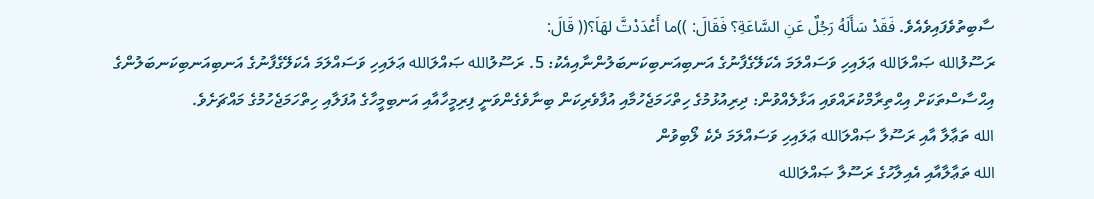ސާބިތުވެފައިވެއެވެ. فَقَدْ سَأَلَهُ رَجُلٌ عَنِ السَّاعَةِ؟ فَقَالَ: ))ما أَعْدَدْتَّ لهَاَ؟(( قَالَ:
ރަސޫލުالله ޞައްލަالله ޢަލައިހި ވަސައްލަމަ އެކަލޭގެފާނުގެ އަނބިއަނބިކަނބަލުންނާއިއެކު: 5. ރަސޫލުالله ޞައްލަالله ޢަލައިހި ވަސައްލަމަ އެކަލޭގެފާނުގެ އަނބިއަނބިކަނބަލުންގެ އިޙްސާސްތަކަށް އިޙްތިރާމްކުރައްވައި އަޅާލެއްވުން: ދިރިއުޅުމުގެ ހިތްހަމަޖެހުމާއި އުފާވެރިކަން ބިނާވެގެންވަނީ ފިރިމީހާއާއި އަނބިމީހާގެ އުފަލާއި ހިތްހަމަޖެހުމުގެ މައްޗަށެވެ.
الله ތަޢާލާ އާއި ރަސޫލާ ޞައްލަالله ޢަލައިހި ވަސައްލަމަ ދެކެ ލޯބިވުން
الله ތަޢާލާއާއި އެއިލާހުގެ ރަސޫލާ ޞައްލަالله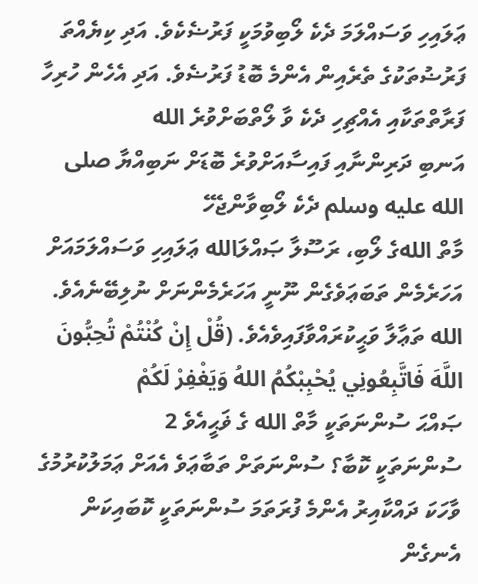ޢަލައިހި ވަސައްލަމަ ދެކެ ލޯބިވުމަކީ ފަރުޟެކެވެ. އަދި ކިޔެއްތަ ފަރުޟުތަކުގެ ތެރެއިން އެންމެ ބޮޑު ފަރުޟެވެ. އަދި އެހެން ހުރިހާ ފަރާތްތަކާއި އެއްޗިހި ދެކެ ވާ ލޯތްބަށްވުރެ الله
އަނބި ދަރިންނާއި ފައިސާއަށްވުރެ ބޮޑަށް ނަބިއްޔާ صلى الله عليه وسلم ދެކެ ލޯބިވާންޖެހޭ
މާތް اللهގެ ލޯބި، ރަސޫލާ ޞައްލަالله ޢަލައިހި ވަސައްލަމައަށް އަހަރެމެން ތަބަޢަވެގެން ނޫނީ އަހަރެމެންނަށް ނުލިބޭނެއެވެ. الله ތަޢާލާ ވަޙީކުރައްވާފައިވެއެވެ. (قُلْ إِنْ كُنْتُمْ تُحِبُّونَ اللَّهَ فَاتَّبِعُونِي يُحْبِبْكُمُ اللهُ وَيَغْفِرْ لَكُمْ
ޞައްޙަ ސުންނަތަކީ މާތް الله ގެ ޥަޙީއެވެ 2
ސުންނަތަކީ ކޮބާ؟ ސުންނަތަށް ތަބާޢަވެ އެއަށް ޢަމަލުކުރުމުގެ ވާހަކަ ދައްކާއިރު އެންމެ ފުރަތަމަ ސުންނަތަކީ ކޮބައިކަން އެނގެން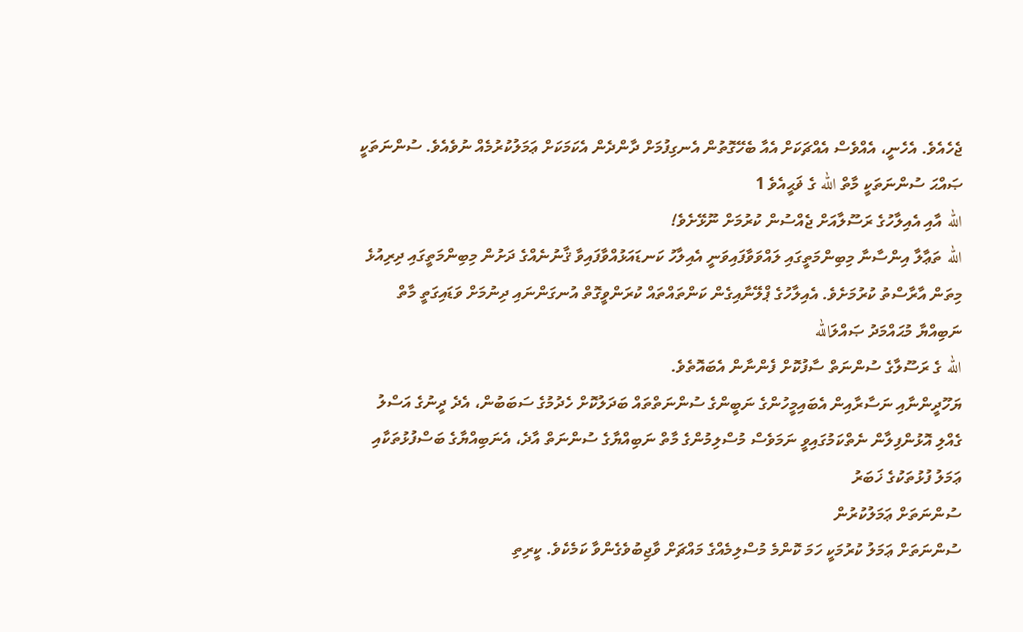ޖެހެއެވެ. އެހެނީ، އެއްވެސް އެއްޗަކަށް އެއާ ބެހޭގޮތުން އެނގިފުމަށް ދާންދެން އެކަމަކަށް ޢަމަލުކުރުމެއް ނުވެއެވެ. ސުންނަތަކީ
ޞައްޙަ ސުންނަތަކީ މާތް الله ގެ ޥަޙީއެވެ 1
الله އާއި އެއިލާހުގެ ރަސޫލާއަށް ޖެއްސުން ކުރުމަށް ނޫޅޭށެވެ!
الله ތަޢާލާ އިންސާނާ މިބިންމަތީގައި ލައްވަވާފައިވަނީ އެއިލާހު ކަނޑައަޅުއްވާފައިވާ ޤާނުނެއްގެ ދަށުން މިބިންމަތީގައި ދިރިއުޅެ މިތަން އާރާސްތު ކުރުމަށެވެ. އެއިލާހުގެ ޕްލޭނާއިގެން ކަންތައްތައް ކުރަންވީގޮތް އުނގަންނައި ދިނުމަށް ވަޑައިގަތީ މާތް ނަބިއްޔާ މުޙައްމަދު ޞައްލަالله
الله ގެ ރަސޫލާގެ ސުންނަތް ސާފުކޮށް ފެންނާން އެބައޮތެވެ.
ޔަހޫދީންނާއި ނަސާރާއިން އެބައިމީހުންގެ ނަބީންގެ ސުންނަތްތައް ބަދަލުކޮށް ހެދުމުގެ ސަބަބުން، އެދެ ދީނުގެ އަސްލު ގެއްލި އޮޅުންފިލާން ނެތްކަމުގައިވީ ނަމަވެސް މުސްލިމުންގެ މާތް ނަބިއްޔާގެ ސުންނަތް އާދެ، އެނަބިއްޔާގެ ބަސްފުޅުތަކާއި ޢަމަލު ފުޅުތަކުގެ ޚަބަރު
ސުންނަތަށް ޢަމަލުކުރުން
ސުންނަތަށް ޢަމަލު ކުރުމަކީ ހަމަ ކޮންމެ މުސްލިމެއްގެ މައްޗަށް ވާޖިބުވެގެންވާ ކަމެކެވެ. ކީރިތި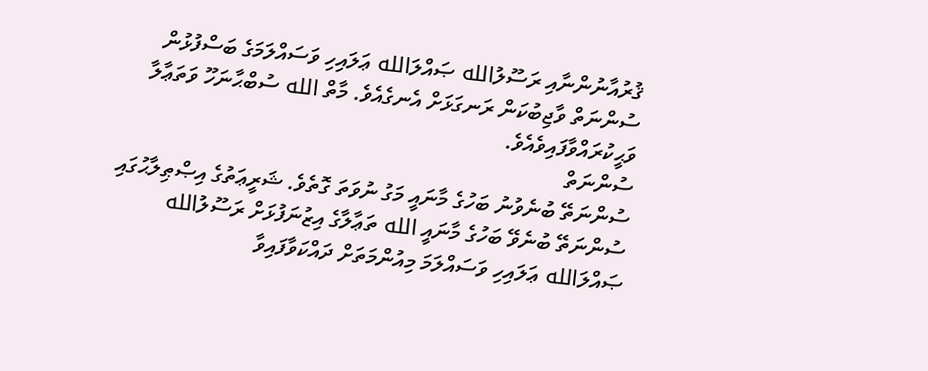ޤުރުއާނުންނާއި ރަސޫލުالله ޞައްލަالله ޢަލައިހި ވަސައްލަމަގެ ބަސްފުޅުން ސުންނަތް ވާޖިބުކަން ރަނގަޅަށް އެނގެއެވެ. މާތް الله ސުބްޙާނަހޫ ވަތަޢާލާ ވަޙީކުރައްވާފައިވެއެވެ.
ސުންނަތް
ސުންނަތޭ ބުނެވުނު ބަހުގެ މާނައީ މަގު ނުވަތަ ގޮތެވެ. ޝަރީޢަތުގެ އިޞްޠިލާޙުގައި ސުންނަތޭ ބުނެވޭ ބަހުގެ މާނައީ الله ތަޢާލާގެ އިޒުނަފުޅަށް ރަސޫލުالله ޞައްލަالله ޢަލައިހި ވަސައްލަމަ މިއުންމަތަށް ދައްކަވާފައިވާ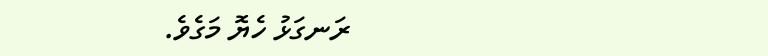ރަނގަޅު ހެޔޮ މަގެވެ.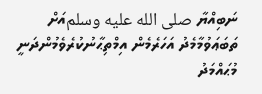ނަބިއްޔާ صلى الله عليه وسلمއަށް ތަބަޢަވުމާމެދު އަހަރެމެން އިމްތިޙާނުކުރެވެމުންދަނީ
މުޙައްމަދު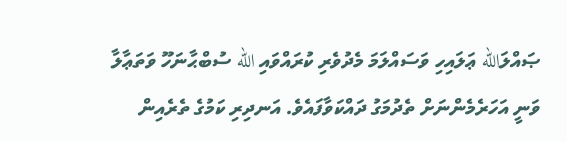ޞައްލަالله ޢަލައިހި ވަސައްލަމަ މެދުވެރި ކުރައްވައި الله ސުބްޙާނަހޫ ވަތަޢާލާ ވަނީ އަހަރެމެންނަށް ތެދުމަގު ދައްކަވާފައެވެ. އަނދިރި ކަމުގެ ތެރެއިން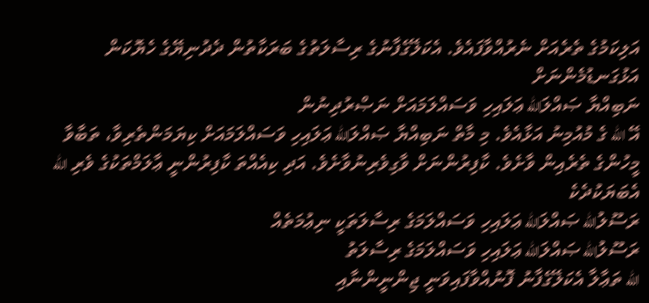އަލިކަމުގެ ތެރެއަށް ނެރުއްވާފައެވެ. އެކަލޭގެފާނުގެ ރިސާލަތުގެ ބަރަކާތުން ދެދުނިޔޭގެ ހެޔޮކަން އަޅުގަނޑުމެންނަށް
ނަބިއްޔާ ޞައްލަالله ޢަލައިހި ވަސައްލަމައަށް ނަޞްރުދިނުން
އޭ الله ގެ މުއުމިނު އަޅާއެވެ. މި މާތް ނަބިއްޔާ ޞައްލަالله ޢަލައިހި ވަސައްލަމައަށް ކިޔަމަންތެރިވާ، ތަބާވާ މީހުންގެ ތެރެއިން ވާށެވެ. ކާފިރުންނަށް ވާގިވެރިނުވާށެވެ. އަދި ކިއެއްތަ ކާފިރުންނީ ޢާލަމްތަކުގެ ވެރި الله އެބަޔަކުދެކެ
ރަސޫލުالله ޞައްލަالله ޢަލައިހި ވަސައްލަމަގެ ރިސާލަތަކީ ނިޢުމަތެއް
ރަސޫލުالله ޞައްލަالله ޢަލައިހި ވަސައްލަމަގެ ރިސާލަތު
الله ތަޢާލާ އެކަލޭގެފާނު ފޮނުއްވާފައިވަނީ ޖިންނީންނާއި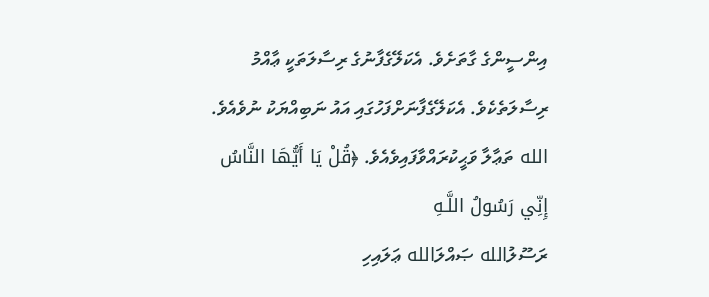އިންސީންގެ ގާތަށެވެ. އެކަލޭގެފާނުގެ ރިސާލަތަކީ ޢާއްމު ރިސާލަތެކެވެ. އެކަލޭގެފާނަށްފަހުގައި އައު ނަބިއްޔަކު ނުވެއެވެ. الله ތަޢާލާ ވަޙީކުރައްވާފައިވެއެވެ. ﴿قُلْ يَا أَيُّهَا النَّاسُ إِنِّي رَسُولُ اللَّـهِ
ރަސޫލުالله ޞައްލަالله ޢަލައިހި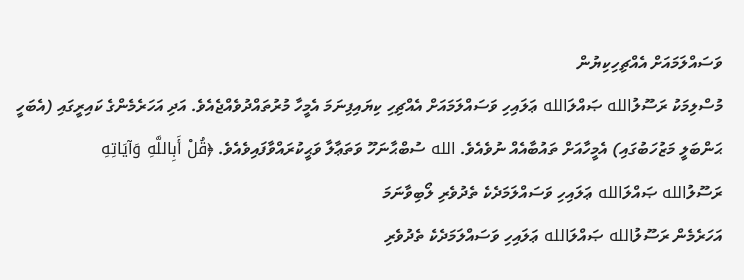ވަސައްލަމައަށް އެއްޗިހިކިޔުން
މުސްލިމަކު ރަސޫލުالله ޞައްލަالله ޢަލައިހި ވަސައްލަމައަށް އެއްޗިހި ކިޔައިފިނަމަ އެމީހާ މުރުތައްދުވެއްޖެއެވެ. އަދި އަހަރެމެންގެ ކައިރީގައި (އެބަހީ ޙަންބަލީ މަޒުހަބުގައި) އެމީހާއަށް ތައުބާއެއް ނުވެއެވެ. الله ސުބްޙާނަހޫ ވަތަޢާލާ ވަޙީކުރައްވާފައިވެއެވެ. ﴿قُلْ أَبِاللَّهِ وَآيَاتِهِ
ރަސޫލުالله ޞައްލަالله ޢަލައިހި ވަސައްލަމަދެކެ ތެދުވެރި ލޯބިވާނަމަ
އަހަރެމެން ރަސޫލުالله ޞައްލަالله ޢަލައިހި ވަސައްލަމަދެކެ ތެދުވެރި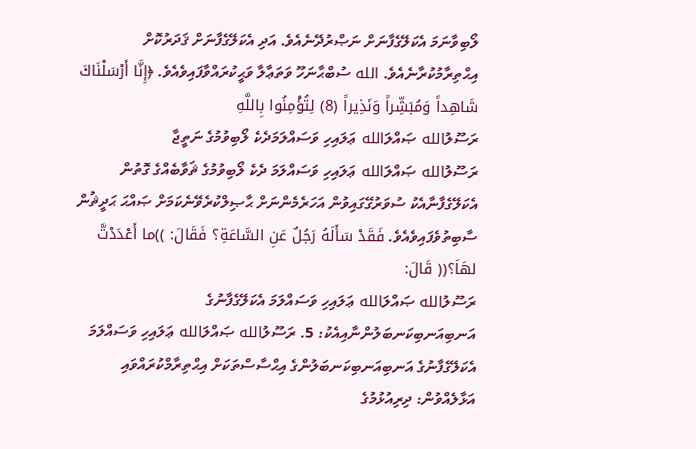ލޯބިވާނަމަ އެކަލޭގެފާނަށް ނަޞްރުދޭނެއެވެ. އަދި އެކަލޭގެފާނަށް ޤަދަރުކޮށް އިޙްތިރާމުކުރާނެއެވެ. الله ސުބްޙާނަހޫ ވަތަޢާލާ ވަޙީކުރައްވާފައިވެއެވެ. ﴿إِنَّا أَرْسَلْنَاكَ شَاهِداً وَمُبَشِّراً وَنَذِيراً (8) لِتُؤْمِنُوا بِاللَّهِ
ރަސޫލުالله ޞައްލަالله ޢަލައިހި ވަސައްލަމަދެކެ ލޯބިވުމުގެ ނަތީޖާ
ރަސޫލުالله ޞައްލަالله ޢަލައިހި ވަސައްލަމަ ދެކެ ލޯބިވުމުގެ ޘަވާބެއްގެ ގޮތުން އެކަލޭގެފާނާއެކު ސުވަރުގޭގައިވުން އަހަރެމެންނަށް ޙާޞިލްކުރެވޭނެކަމަށް ޞައްޙަ ޙަދީޘުން ސާބިތުވެފައިވެއެވެ. فَقَدْ سَأَلَهُ رَجُلٌ عَنِ السَّاعَةِ؟ فَقَالَ: ))ما أَعْدَدْتَّ لهَاَ؟(( قَالَ:
ރަސޫލުالله ޞައްލަالله ޢަލައިހި ވަސައްލަމަ އެކަލޭގެފާނުގެ އަނބިއަނބިކަނބަލުންނާއިއެކު: 5. ރަސޫލުالله ޞައްލަالله ޢަލައިހި ވަސައްލަމަ އެކަލޭގެފާނުގެ އަނބިއަނބިކަނބަލުންގެ އިޙްސާސްތަކަށް އިޙްތިރާމްކުރައްވައި އަޅާލެއްވުން: ދިރިއުޅުމުގެ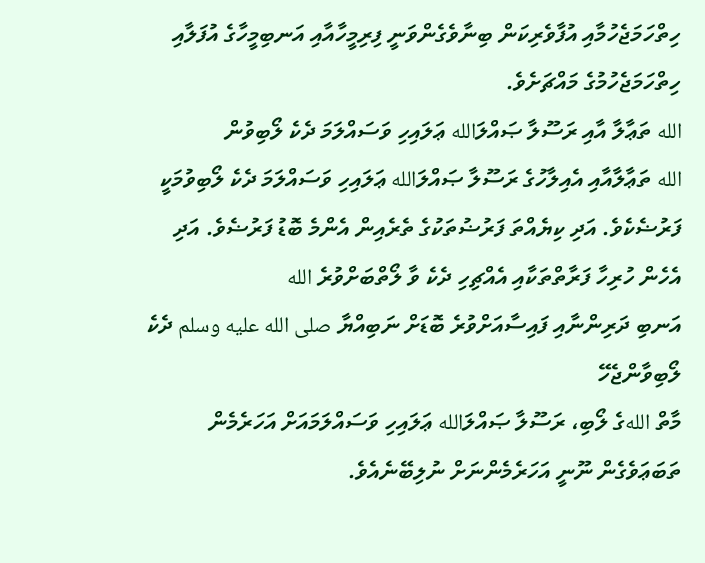ހިތްހަމަޖެހުމާއި އުފާވެރިކަން ބިނާވެގެންވަނީ ފިރިމީހާއާއި އަނބިމީހާގެ އުފަލާއި ހިތްހަމަޖެހުމުގެ މައްޗަށެވެ.
الله ތަޢާލާ އާއި ރަސޫލާ ޞައްލަالله ޢަލައިހި ވަސައްލަމަ ދެކެ ލޯބިވުން
الله ތަޢާލާއާއި އެއިލާހުގެ ރަސޫލާ ޞައްލަالله ޢަލައިހި ވަސައްލަމަ ދެކެ ލޯބިވުމަކީ ފަރުޟެކެވެ. އަދި ކިޔެއްތަ ފަރުޟުތަކުގެ ތެރެއިން އެންމެ ބޮޑު ފަރުޟެވެ. އަދި އެހެން ހުރިހާ ފަރާތްތަކާއި އެއްޗިހި ދެކެ ވާ ލޯތްބަށްވުރެ الله
އަނބި ދަރިންނާއި ފައިސާއަށްވުރެ ބޮޑަށް ނަބިއްޔާ صلى الله عليه وسلم ދެކެ ލޯބިވާންޖެހޭ
މާތް اللهގެ ލޯބި، ރަސޫލާ ޞައްލަالله ޢަލައިހި ވަސައްލަމައަށް އަހަރެމެން ތަބަޢަވެގެން ނޫނީ އަހަރެމެންނަށް ނުލިބޭނެއެވެ.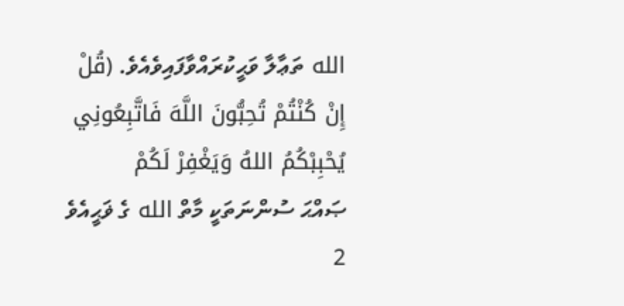الله ތަޢާލާ ވަޙީކުރައްވާފައިވެއެވެ. (قُلْ إِنْ كُنْتُمْ تُحِبُّونَ اللَّهَ فَاتَّبِعُونِي يُحْبِبْكُمُ اللهُ وَيَغْفِرْ لَكُمْ
ޞައްޙަ ސުންނަތަކީ މާތް الله ގެ ޥަޙީއެވެ 2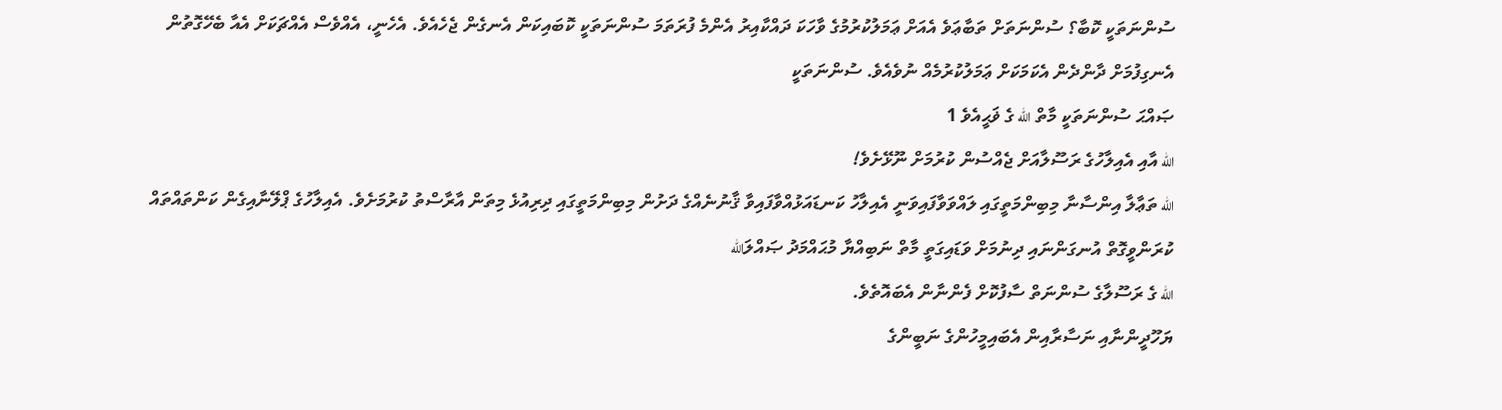ސުންނަތަކީ ކޮބާ؟ ސުންނަތަށް ތަބާޢަވެ އެއަށް ޢަމަލުކުރުމުގެ ވާހަކަ ދައްކާއިރު އެންމެ ފުރަތަމަ ސުންނަތަކީ ކޮބައިކަން އެނގެން ޖެހެއެވެ. އެހެނީ، އެއްވެސް އެއްޗަކަށް އެއާ ބެހޭގޮތުން އެނގިފުމަށް ދާންދެން އެކަމަކަށް ޢަމަލުކުރުމެއް ނުވެއެވެ. ސުންނަތަކީ
ޞައްޙަ ސުންނަތަކީ މާތް الله ގެ ޥަޙީއެވެ 1
الله އާއި އެއިލާހުގެ ރަސޫލާއަށް ޖެއްސުން ކުރުމަށް ނޫޅޭށެވެ!
الله ތަޢާލާ އިންސާނާ މިބިންމަތީގައި ލައްވަވާފައިވަނީ އެއިލާހު ކަނޑައަޅުއްވާފައިވާ ޤާނުނެއްގެ ދަށުން މިބިންމަތީގައި ދިރިއުޅެ މިތަން އާރާސްތު ކުރުމަށެވެ. އެއިލާހުގެ ޕްލޭނާއިގެން ކަންތައްތައް ކުރަންވީގޮތް އުނގަންނައި ދިނުމަށް ވަޑައިގަތީ މާތް ނަބިއްޔާ މުޙައްމަދު ޞައްލަالله
الله ގެ ރަސޫލާގެ ސުންނަތް ސާފުކޮށް ފެންނާން އެބައޮތެވެ.
ޔަހޫދީންނާއި ނަސާރާއިން އެބައިމީހުންގެ ނަބީންގެ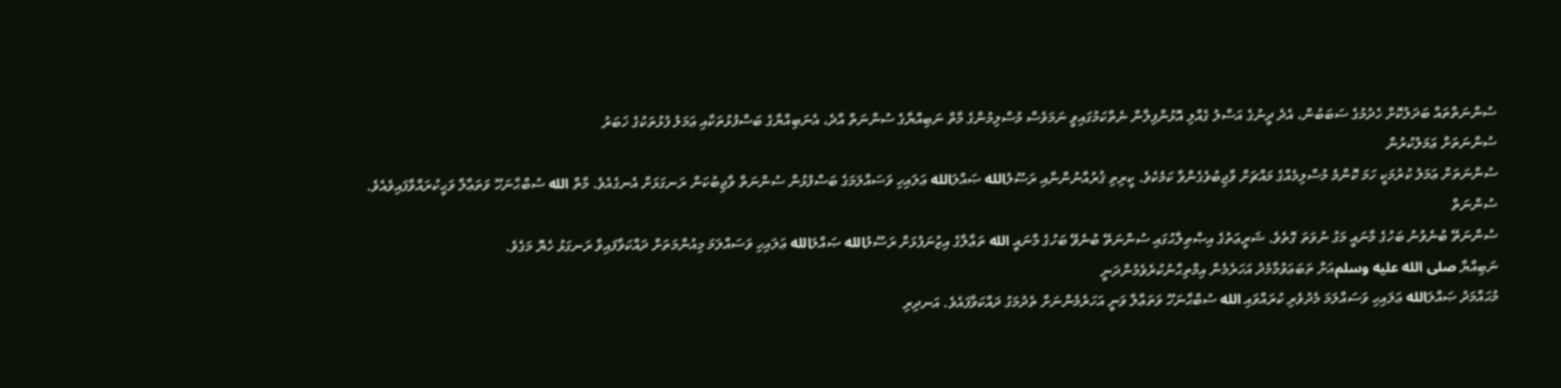ސުންނަތްތައް ބަދަލުކޮށް ހެދުމުގެ ސަބަބުން، އެދެ ދީނުގެ އަސްލު ގެއްލި އޮޅުންފިލާން ނެތްކަމުގައިވީ ނަމަވެސް މުސްލިމުންގެ މާތް ނަބިއްޔާގެ ސުންނަތް އާދެ، އެނަބިއްޔާގެ ބަސްފުޅުތަކާއި ޢަމަލު ފުޅުތަކުގެ ޚަބަރު
ސުންނަތަށް ޢަމަލުކުރުން
ސުންނަތަށް ޢަމަލު ކުރުމަކީ ހަމަ ކޮންމެ މުސްލިމެއްގެ މައްޗަށް ވާޖިބުވެގެންވާ ކަމެކެވެ. ކީރިތި ޤުރުއާނުންނާއި ރަސޫލުالله ޞައްލަالله ޢަލައިހި ވަސައްލަމަގެ ބަސްފުޅުން ސުންނަތް ވާޖިބުކަން ރަނގަޅަށް އެނގެއެވެ. މާތް الله ސުބްޙާނަހޫ ވަތަޢާލާ ވަޙީކުރައްވާފައިވެއެވެ.
ސުންނަތް
ސުންނަތޭ ބުނެވުނު ބަހުގެ މާނައީ މަގު ނުވަތަ ގޮތެވެ. ޝަރީޢަތުގެ އިޞްޠިލާޙުގައި ސުންނަތޭ ބުނެވޭ ބަހުގެ މާނައީ الله ތަޢާލާގެ އިޒުނަފުޅަށް ރަސޫލުالله ޞައްލަالله ޢަލައިހި ވަސައްލަމަ މިއުންމަތަށް ދައްކަވާފައިވާ ރަނގަޅު ހެޔޮ މަގެވެ.
ނަބިއްޔާ صلى الله عليه وسلمއަށް ތަބަޢަވުމާމެދު އަހަރެމެން އިމްތިޙާނުކުރެވެމުންދަނީ
މުޙައްމަދު ޞައްލަالله ޢަލައިހި ވަސައްލަމަ މެދުވެރި ކުރައްވައި الله ސުބްޙާނަހޫ ވަތަޢާލާ ވަނީ އަހަރެމެންނަށް ތެދުމަގު ދައްކަވާފައެވެ. އަނދިރި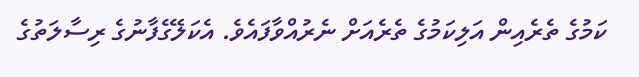ކަމުގެ ތެރެއިން އަލިކަމުގެ ތެރެއަށް ނެރުއްވާފައެވެ. އެކަލޭގެފާނުގެ ރިސާލަތުގެ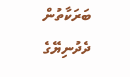ބަރަކާތުން ދެދުނިޔޭގެ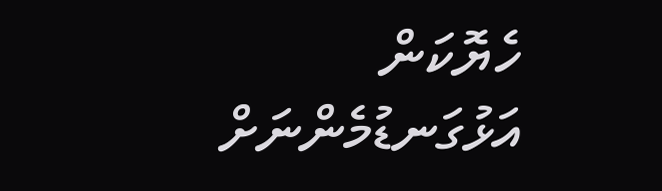ހެޔޮކަން އަޅުގަނޑުމެންނަށް